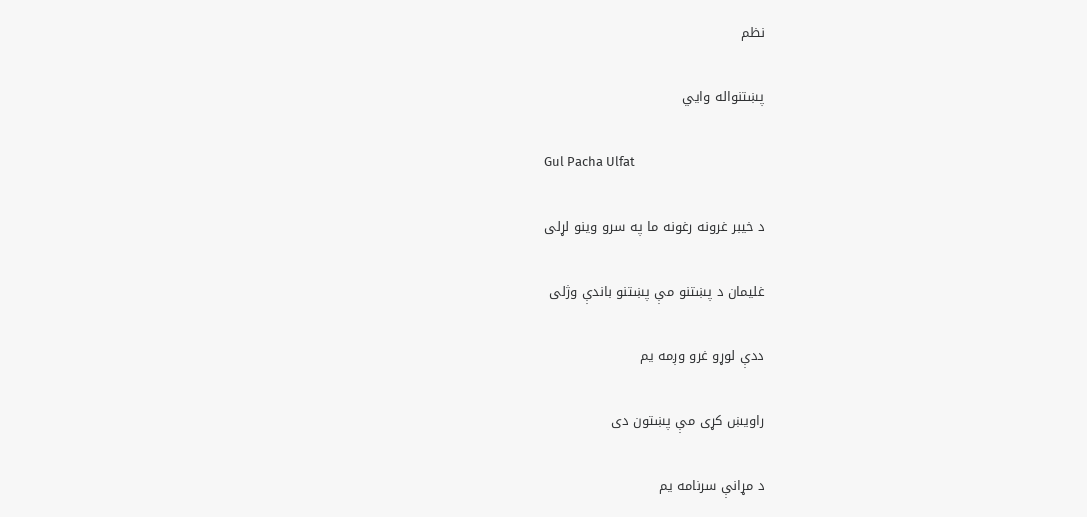نظم

پښتنواله وايي

Gul Pacha Ulfat

د خيبر غرونه رغونه ما په سرو وينو لړلی

غليمان د پښتنو مې پښتنو باندې وژلی

ددې لوړو غرو وږمه يم

راويښ کړی مې پښتون دی

د مړانې سرنامه يم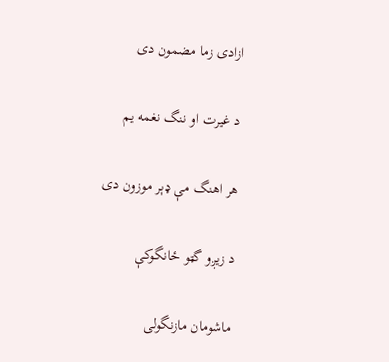ازادی زما مضمون دی

د غيرت او ننگ نغمه يم

هر اهنگ مې ډېر موزون دی

د زيږو گټو ځانگوکې

ماشومان مازنگولی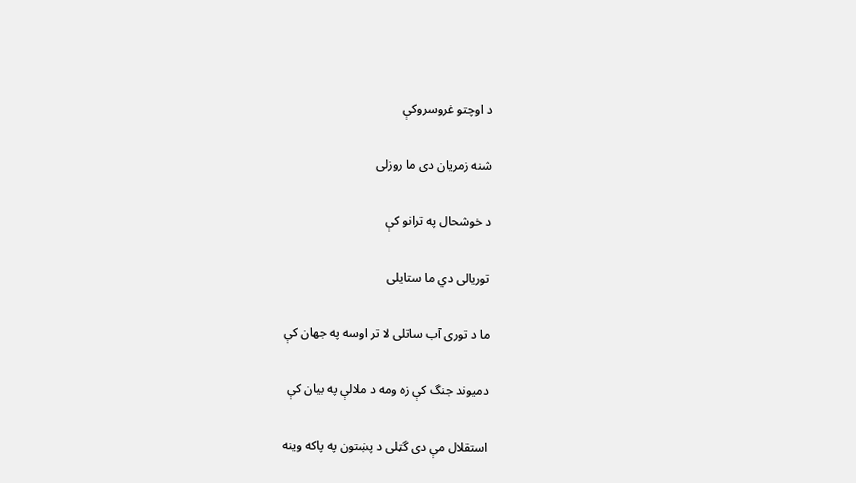د اوچتو غروسروکې

شنه زمريان دی ما روزلی

د خوشحال په ترانو کې

توريالی دي ما ستايلی

ما د توری آب ساتلی لا تر اوسه په جهان کې

دميوند جنگ کې زه ومه د ملالې په بيان کې

استقلال مې دی گټلی د پښتون په پاکه وينه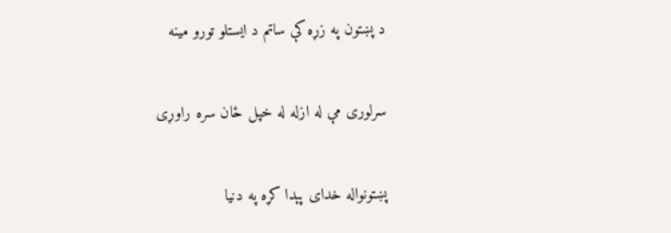د پښتون په زړه کې ساتم د ايستلو تورو مينه

سرلوری مې له ازله له خپل ځان سره راوړی

پښتونواله خدای پېدا کړه په دنيا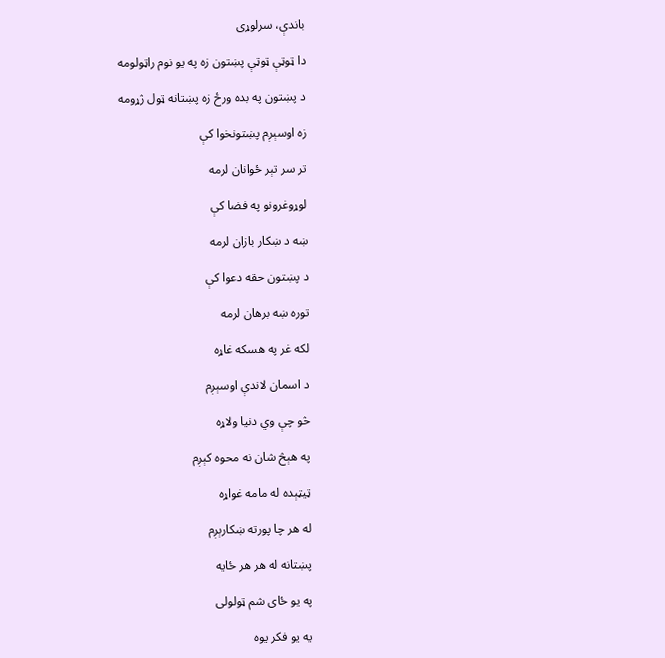باندې، سرلوړی

دا ټوټې ټوټې پښتون زه په يو نوم راټولومه

د پښتون په بده ورځ زه پښتانه ټول ژړومه

زه اوسېږم پښتونخوا کې

تر سر تېر ځوانان لرمه

لوړوغرونو په فضا کې

ښه د ښکار بازان لرمه

د پښتون حقه دعوا کې

توره ښه برهان لرمه

لکه غر په هسکه غاړه

د اسمان لاندې اوسېږم

څو چې وي دنيا ولاړه

په هېڅ شان نه محوه کېږم

ټيټېده له مامه غواړه

له هر چا پورته ښکارېږم

پښتانه له هر هر ځايه

په يو ځای شم ټولولی

يه يو فکر يوه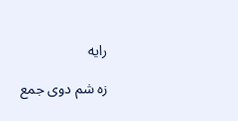رايه

زه شم دوی جمع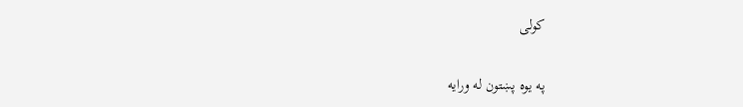کولی

په يوه پښتون له ورايه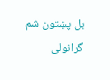بل پښتون شم گرانولی